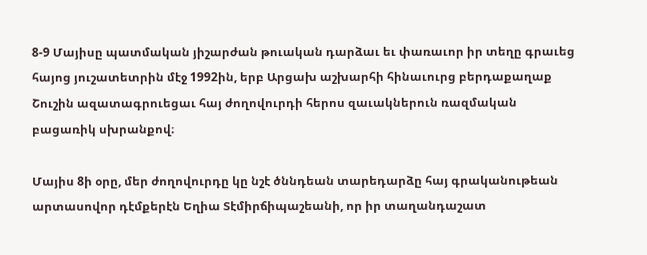8-9 Մայիսը պատմական յիշարժան թուական դարձաւ եւ փառաւոր իր տեղը գրաւեց հայոց յուշատետրին մէջ 1992ին, երբ Արցախ աշխարհի հինաւուրց բերդաքաղաք Շուշին ազատագրուեցաւ հայ ժողովուրդի հերոս զաւակներուն ռազմական բացառիկ սխրանքով։

Մայիս 8ի օրը, մեր ժողովուրդը կը նշէ ծննդեան տարեդարձը հայ գրականութեան արտասովոր դէմքերէն Եղիա Տէմիրճիպաշեանի, որ իր տաղանդաշատ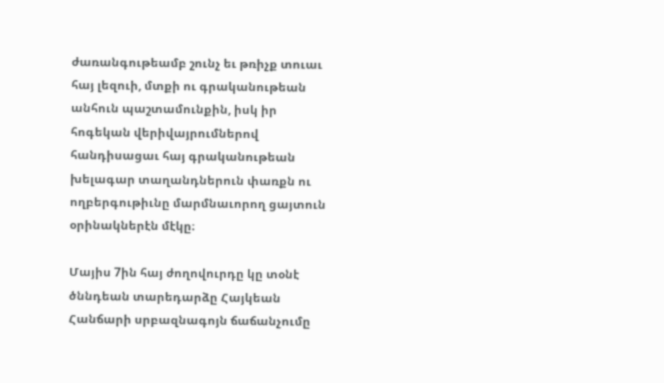ժառանգութեամբ շունչ եւ թռիչք տուաւ հայ լեզուի, մտքի ու գրականութեան անհուն պաշտամունքին, իսկ իր հոգեկան վերիվայրումներով հանդիսացաւ հայ գրականութեան խելագար տաղանդներուն փառքն ու ողբերգութիւնը մարմնաւորող ցայտուն օրինակներէն մէկը։

Մայիս 7ին հայ ժողովուրդը կը տօնէ ծննդեան տարեդարձը Հայկեան Հանճարի սրբազնագոյն ճաճանչումը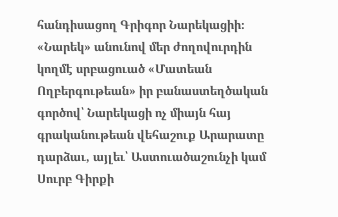հանդիսացող Գրիգոր Նարեկացիի։
«Նարեկ» անունով մեր ժողովուրդին կողմէ սրբացուած «Մատեան Ողբերգութեան» իր բանաստեղծական գործով՝ Նարեկացի ոչ միայն հայ գրականութեան վեհաշուք Արարատը դարձաւ, այլեւ՝ Աստուածաշունչի կամ Սուրբ Գիրքի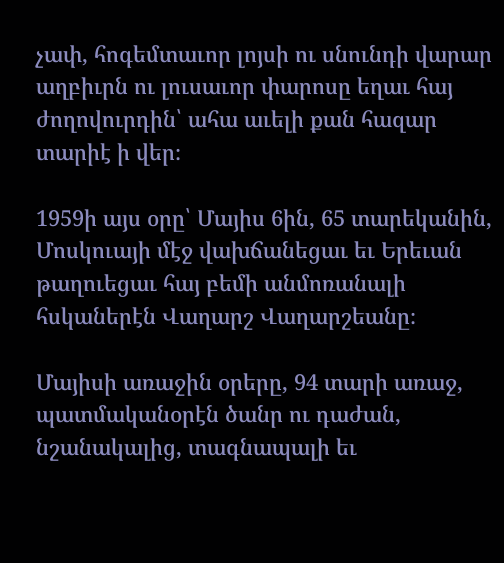չափ, հոգեմտաւոր լոյսի ու սնունդի վարար աղբիւրն ու լուսաւոր փարոսը եղաւ հայ ժողովուրդին՝ ահա աւելի քան հազար տարիէ ի վեր։

1959ի այս օրը՝ Մայիս 6ին, 65 տարեկանին, Մոսկուայի մէջ վախճանեցաւ եւ Երեւան թաղուեցաւ հայ բեմի անմոռանալի հսկաներէն Վաղարշ Վաղարշեանը։

Մայիսի առաջին օրերը, 94 տարի առաջ, պատմականօրէն ծանր ու դաժան, նշանակալից, տագնապալի եւ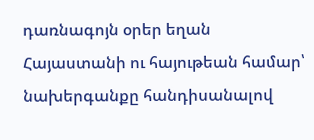դառնագոյն օրեր եղան Հայաստանի ու հայութեան համար՝ նախերգանքը հանդիսանալով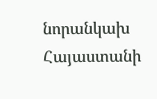նորանկախ Հայաստանի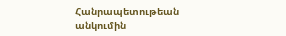Հանրապետութեան անկումին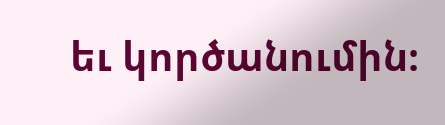եւ կործանումին։